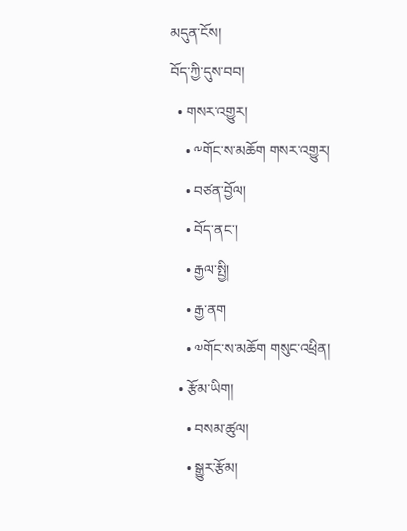མདུན་ངོས།
བོད་ཀྱི་དུས་བབ།
  • གསར་འགྱུར།
    • ༸གོང་ས་མཆོག གསར་འགྱུར།
    • བཙན་བྱོལ།
    • བོད་ནང་།
    • རྒྱལ་སྤྱི།
    • རྒྱ་ནག
    • ༧གོང་ས་མཆོག གསུང་འཕྲིན།
  • རྩོམ་ཡིག།
    • བསམ་ཚུལ།
    • སྒྱུར་རྩོམ།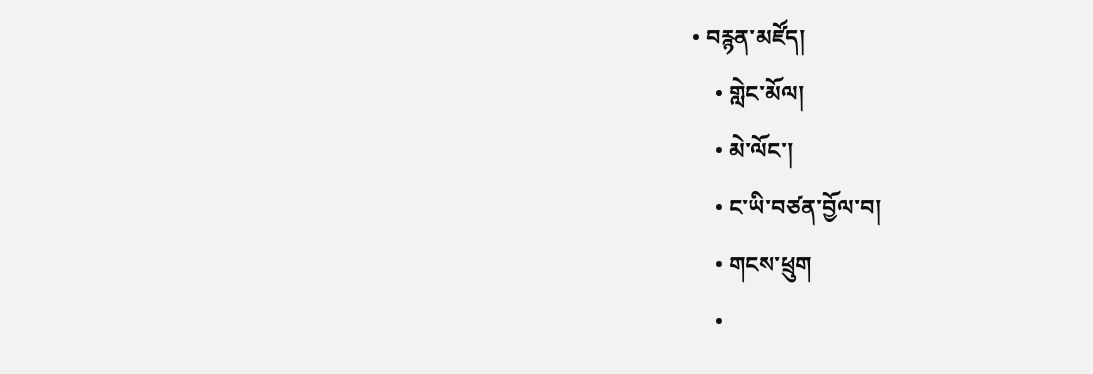• བརྙན་མཛོད།
    • གླེང་མོལ།
    • མེ་ལོང་།
    • ང་ཡི་བཙན་བྱོལ་བ།
    • གངས་ཕྲུག
    •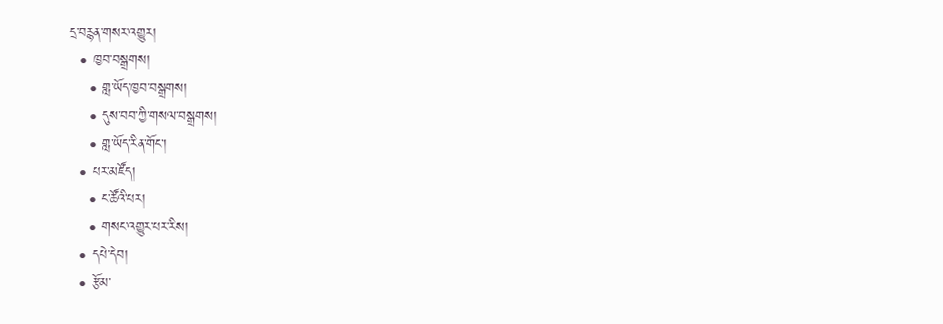དྲ་བརྙན་གསར་འགྱུར།
  • ཁྱབ་བསྒྲགས།
    • གླ་ཡོད་ཁྱབ་བསྒྲགས།
    • དུས་བབ་ཀྱི་གསལ་བསྒྲགས།
    • གླ་ཡོད་རིན་གོང་།
  • པར་མཛོད།
    • ང་ཚོའི་པར།
    • གསང་འགྱུར་པར་རིས།
  • དཔེ་དེབ།
  • རྩོམ་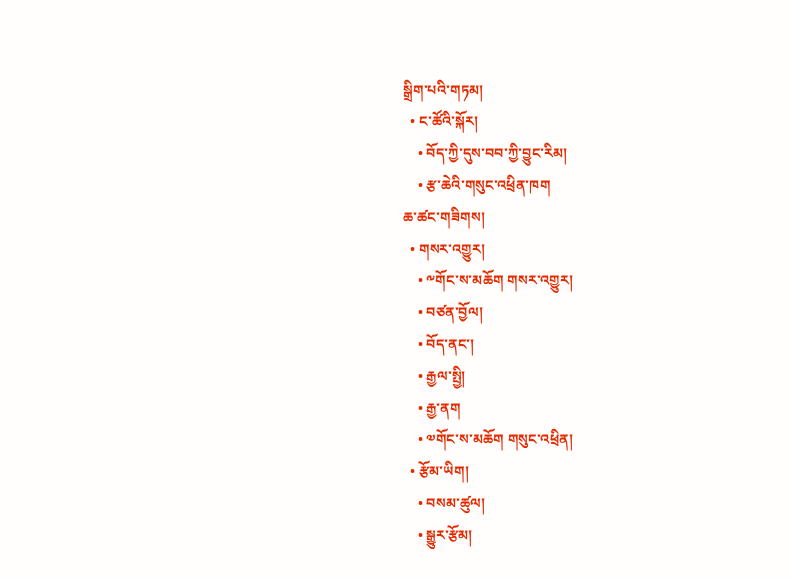སྒྲིག་པའི་གཏམ།
  • ང་ཚོའི་སྐོར།
    • བོད་ཀྱི་དུས་བབ་ཀྱི་བྱུང་རིམ།
    • རྩ་ཆེའི་གསུང་འཕྲིན་ཁག
ཆ་ཚང་གཟིགས།
  • གསར་འགྱུར།
    • ༸གོང་ས་མཆོག གསར་འགྱུར།
    • བཙན་བྱོལ།
    • བོད་ནང་།
    • རྒྱལ་སྤྱི།
    • རྒྱ་ནག
    • ༧གོང་ས་མཆོག གསུང་འཕྲིན།
  • རྩོམ་ཡིག།
    • བསམ་ཚུལ།
    • སྒྱུར་རྩོམ།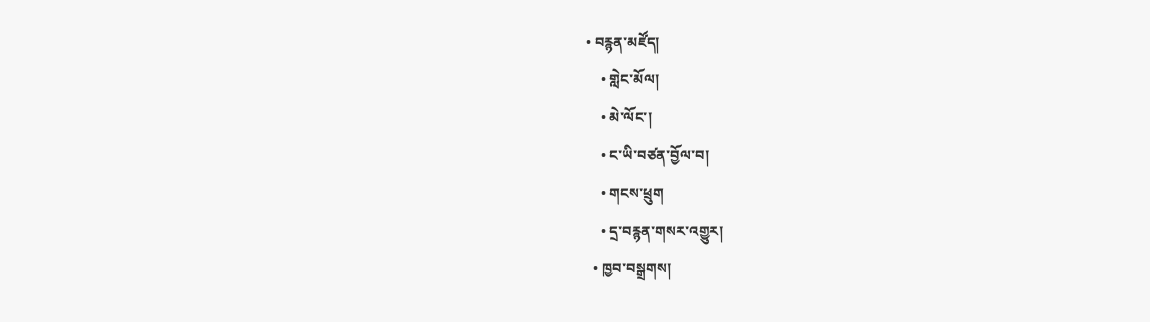• བརྙན་མཛོད།
    • གླེང་མོལ།
    • མེ་ལོང་།
    • ང་ཡི་བཙན་བྱོལ་བ།
    • གངས་ཕྲུག
    • དྲ་བརྙན་གསར་འགྱུར།
  • ཁྱབ་བསྒྲགས།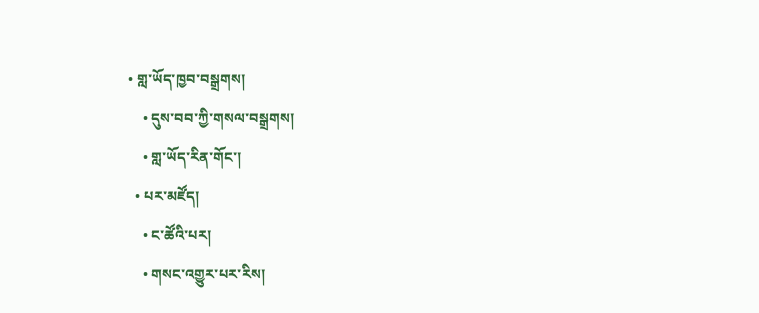• གླ་ཡོད་ཁྱབ་བསྒྲགས།
    • དུས་བབ་ཀྱི་གསལ་བསྒྲགས།
    • གླ་ཡོད་རིན་གོང་།
  • པར་མཛོད།
    • ང་ཚོའི་པར།
    • གསང་འགྱུར་པར་རིས།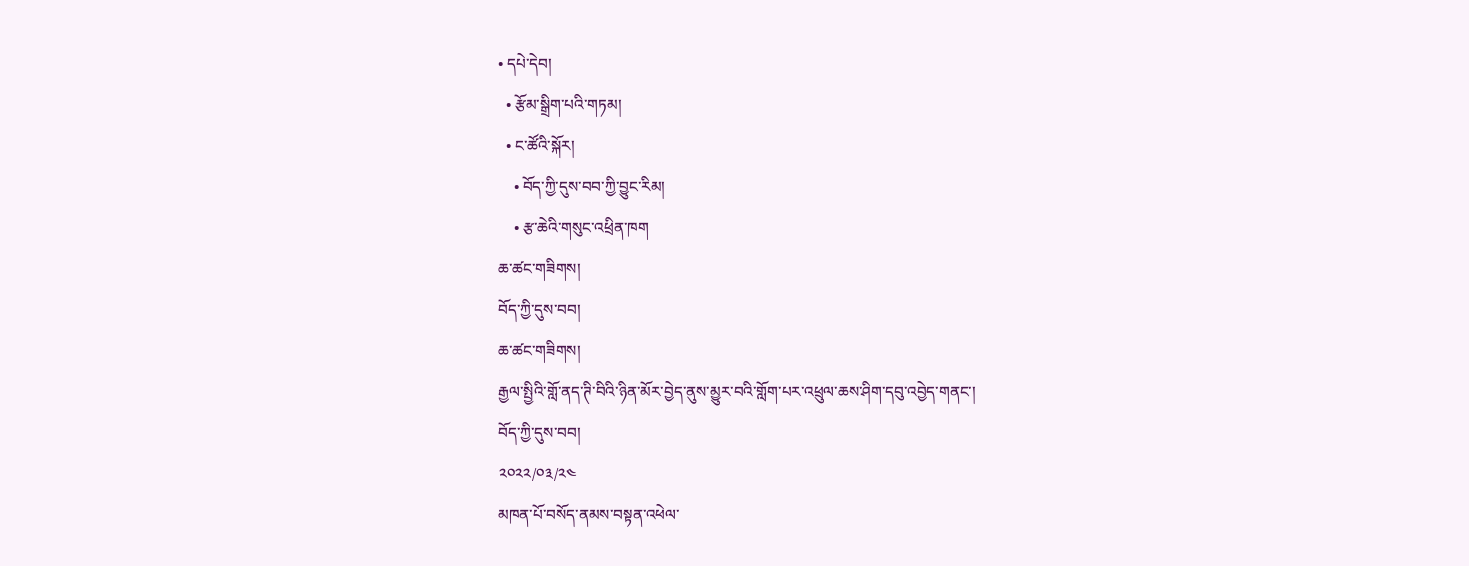• དཔེ་དེབ།
  • རྩོམ་སྒྲིག་པའི་གཏམ།
  • ང་ཚོའི་སྐོར།
    • བོད་ཀྱི་དུས་བབ་ཀྱི་བྱུང་རིམ།
    • རྩ་ཆེའི་གསུང་འཕྲིན་ཁག
ཆ་ཚང་གཟིགས།
བོད་ཀྱི་དུས་བབ།
ཆ་ཚང་གཟིགས།
རྒྱལ་སྤྱིའི་གློ་ནད་ཊི་བིའི་ཉིན་མོར་བྱེད་ནུས་མྱུར་བའི་གློག་པར་འཕྲུལ་ཆས་ཤིག་དབུ་འབྱེད་གནང་།
བོད་ཀྱི་དུས་བབ།
༢༠༢༢/༠༣/༢༤
མཁན་པོ་བསོད་ནམས་བསྟན་འཕེལ་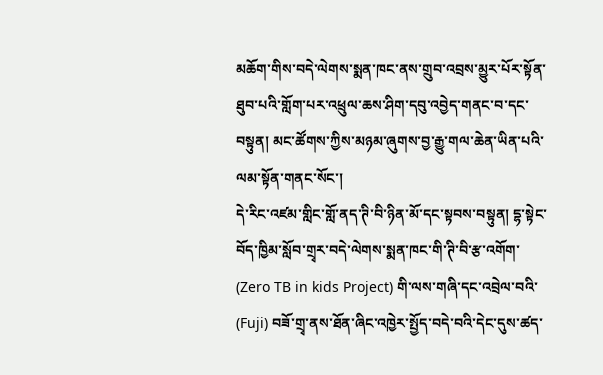མཆོག་གིས་བདེ་ལེགས་སྨན་ཁང་ནས་གྲུབ་འབྲས་མྱུར་པོར་སྟོན་ཐུབ་པའི་གློག་པར་འཕྲུལ་ཆས་ཤིག་དབུ་འབྱེད་གནང་བ་དང་བསྟུན། མང་ཚོགས་ཀྱིས་མཉམ་ཞུགས་བྱ་རྒྱུ་གལ་ཆེན་ཡིན་པའི་ལམ་སྟོན་གནང་སོང་།
དེ་རིང་འཛམ་གླིང་གློ་ནད་ཊི་བི་ཉིན་མོ་དང་སྟབས་བསྟུན། དྷ་སྟེང་བོད་ཁྱིམ་སློབ་གྲྭར་བདེ་ལེགས་སྨན་ཁང་གི་ཊི་བི་རྩ་འགོག་ (Zero TB in kids Project) གི་ལས་གཞི་དང་འབྲེལ་བའི་ (Fuji) བཟོ་གྲྭ་ནས་ཐོན་ཞིང་འཁྱེར་སྤྱོད་བདེ་བའི་དེང་དུས་ཚད་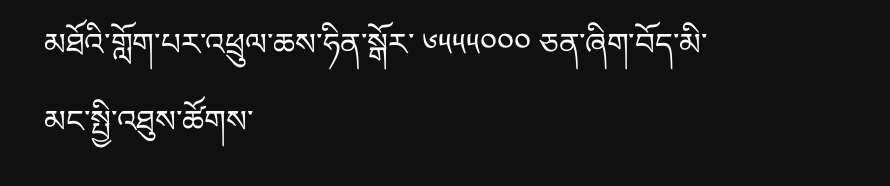མཐོའི་གློག་པར་འཕྲུལ་ཆས་ཧིན་སྒོར་ ༦༥༥༥༠༠༠ ཅན་ཞིག་བོད་མི་མང་སྤྱི་འཐུས་ཚོགས་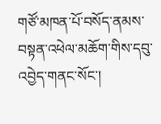གཙོ་མཁན་པོ་བསོད་ནམས་བསྟན་འཕེལ་མཆོག་གིས་དབུ་འབྱེད་གནང་སོང་།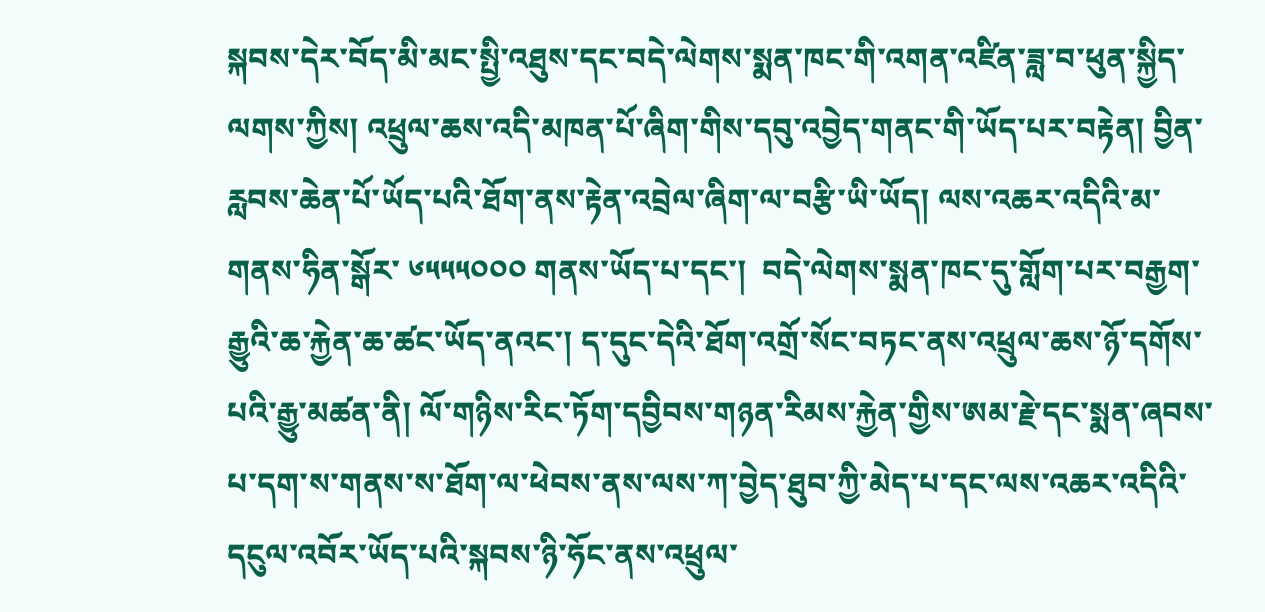སྐབས་དེར་བོད་མི་མང་སྤྱི་འཐུས་དང་བདེ་ལེགས་སྨན་ཁང་གི་འགན་འཛིན་ཟླ་བ་ཕུན་སྐྱིད་ལགས་ཀྱིས། འཕྲུལ་ཆས་འདི་མཁན་པོ་ཞིག་གིས་དབུ་འབྱེད་གནང་གི་ཡོད་པར་བརྟེན། བྱིན་རླབས་ཆེན་པོ་ཡོད་པའི་ཐོག་ནས་རྟེན་འབྲེལ་ཞིག་ལ་བརྩི་ཡི་ཡོད། ལས་འཆར་འདིའི་མ་གནས་ཧིན་སྒོར་ ༦༥༥༥༠༠༠ གནས་ཡོད་པ་དང་།  བདེ་ལེགས་སྨན་ཁང་དུ་གློག་པར་བརྒྱག་རྒྱུའི་ཆ་རྐྱེན་ཆ་ཚང་ཡོད་ནའང་། ད་དུང་དེའི་ཐོག་འགྲོ་སོང་བཏང་ནས་འཕྲུལ་ཆས་ཉོ་དགོས་པའི་རྒྱུ་མཚན་ནི། ལོ་གཉིས་རིང་ཏོག་དབྱིབས་གཉན་རིམས་རྐྱེན་གྱིས་ཨམ་རྗེ་དང་སྨན་ཞབས་པ་དག་ས་གནས་ས་ཐོག་ལ་ཕེབས་ནས་ལས་ཀ་བྱེད་ཐུབ་ཀྱི་མེད་པ་དང་ལས་འཆར་འདིའི་དངུལ་འབོར་ཡོད་པའི་སྐབས་ཉི་ཧོང་ནས་འཕྲུལ་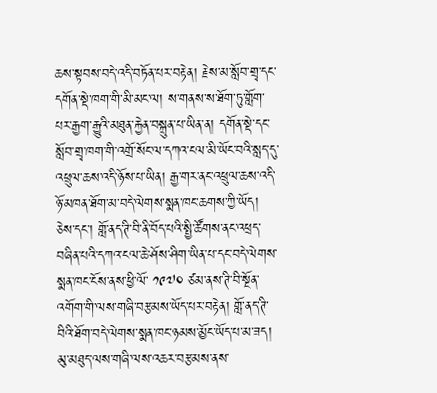ཆས་སྟབས་བདེ་འདི་བཏོན་པར་བརྟེན། རྗེས་མ་སློབ་གྲྭ་དང་དགོན་སྡེ་ཁག་གི་མི་མང་ལ། ས་གནས་ས་ཐོག་ཏུ་གློག་པར་རྒྱག་རྒྱུའི་མཐུན་རྐྱེན་བསྐྲུན་པ་ཡིན་ན། དགོན་སྡེ་དང་སློབ་གྲྭ་ཁག་གི་འགྲོ་སོང་ལ་དཀའ་ངལ་མི་ཡོང་བའི་སླད་དུ་འཕྲུལ་ཆས་འདི་ཉོས་པ་ཡིན། རྒྱ་གར་ནང་འཕྲུལ་ཆས་འདི་ཉོ་མཁན་ཐོག་མ་བདེ་ལེགས་སྨན་ཁང་ཆགས་ཀྱི་ཡོད། ཅེས་དང་། གློ་ནད་ཊི་བི་ནི་བོད་པའི་སྤྱི་ཚོགས་ནང་འཕྲད་བཞིན་པའི་དཀའ་ངལ་ཆེ་ཤོས་ཤིག་ཡིན་པ་དང་བདེ་ལེགས་སྨན་ཁང་ངོས་ནས་ཕྱི་ལོ་ ༡༩༧༠ ཙམ་ནས་ཊི་བི་སྔོན་འགོག་གི་ལས་གཞི་བརྩམས་ཡོད་པར་བརྟེན། གློ་ནད་ཊི་བིའི་ཐོག་བདེ་ལེགས་སྨན་ཁང་ཉམས་མྱོང་ཡོད་པ་མ་ཟད། མུ་མཐུད་ལས་གཞི་ལས་འཆར་བརྩམས་ནས་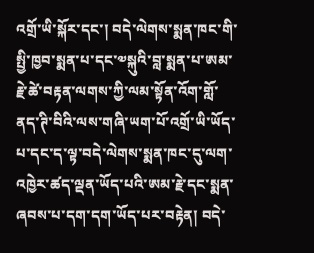འགྲོ་ཡི་སྐོར་དང་། བདེ་ལེགས་སྨན་ཁང་གི་སྤྱི་ཁྱབ་སྨན་པ་དང་༧སྐུའི་བླ་སྨན་པ་ཨམ་རྗེ་ཚེ་བརྟན་ལགས་ཀྱི་ལམ་སྟོན་འོག་གློ་ནད་ཊི་བིའི་ལས་གཞི་ཡག་པོ་འགྲོ་ཡི་ཡོད་པ་དང་ད་ལྟ་བདེ་ལེགས་སྨན་ཁང་དུ་ལག་འཁྱེར་ཚད་ལྡན་ཡོད་པའི་ཨམ་རྗེ་དང་སྨན་ཞབས་པ་དག་དག་ཡོད་པར་བརྟེན། བདེ་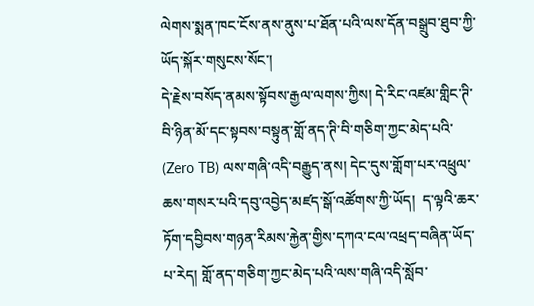ལེགས་སྨན་ཁང་ངོས་ནས་ནུས་པ་ཐོན་པའི་ལས་དོན་བསྒྲུབ་ཐུབ་ཀྱི་ཡོད་སྐོར་གསུངས་སོང་།
དེ་རྗེས་བསོད་ནམས་སྟོབས་རྒྱལ་ལགས་ཀྱིས། དེ་རིང་འཛམ་གླིང་ཊི་བི་ཉིན་མོ་དང་སྟབས་བསྟུན་གློ་ནད་ཊི་བི་གཅིག་ཀྱང་མེད་པའི་ (Zero TB) ལས་གཞི་འདི་བརྒྱུད་ནས། དེང་དུས་གློག་པར་འཕྲུལ་ཆས་གསར་པའི་དབུ་འབྱེད་མཛད་སྒོ་འཚོགས་ཀྱི་ཡོད།  ད་ལྟའི་ཆར་ཏོག་དབྱིབས་གཉན་རིམས་རྐྱེན་གྱིས་དཀའ་ངལ་འཕྲད་བཞིན་ཡོད་པ་རེད། གློ་ནད་གཅིག་ཀྱང་མེད་པའི་ལས་གཞི་འདི་སློབ་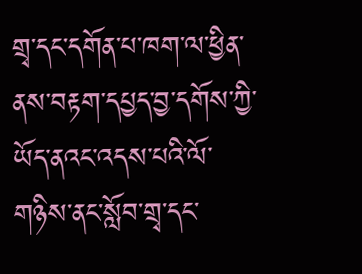གྲྭ་དང་དགོན་པ་ཁག་ལ་ཕྱིན་ནས་བརྟག་དཔྱད་བྱ་དགོས་ཀྱི་ཡོད་ནའང་འདས་པའི་ལོ་གཉིས་ནང་སློབ་གྲྭ་དང་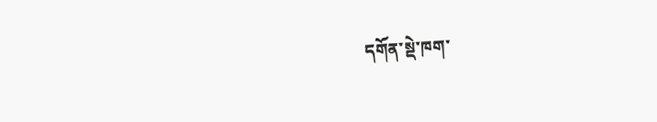དགོན་སྡེ་ཁག་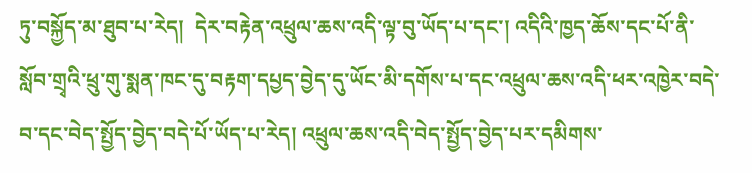ཏུ་བསྐྱོད་མ་ཐུབ་པ་རེད།  དེར་བརྟེན་འཕྲུལ་ཆས་འདི་ལྟ་བུ་ཡོད་པ་དང་། འདིའི་ཁྱད་ཆོས་དང་པོ་ནི་སློབ་གྲྭའི་ཕྲུ་གུ་སྨན་ཁང་དུ་བརྟག་དཔྱད་བྱེད་དུ་ཡོང་མི་དགོས་པ་དང་འཕྲུལ་ཆས་འདི་ཕར་འཁྱེར་བདེ་བ་དང་བེད་སྤྱོད་བྱེད་བདེ་པོ་ཡོད་པ་རེད། འཕྲུལ་ཆས་འདི་བེད་སྤྱོད་བྱེད་པར་དམིགས་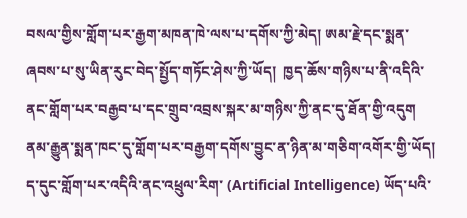བསལ་གྱིས་གློག་པར་རྒྱག་མཁན་ཁེ་ལས་པ་དགོས་ཀྱི་མེད། ཨམ་རྗེ་དང་སྨན་ཞབས་པ་སུ་ཡིན་རུང་བེད་སྤྱོད་གཏོང་ཤེས་ཀྱི་ཡོད།  ཁྱད་ཆོས་གཉིས་པ་ནི་འདིའི་ནང་གློག་པར་བརྒྱབ་པ་དང་གྲུབ་འབྲས་སྐར་མ་གཉིས་ཀྱི་ནང་དུ་ཐོན་གྱི་འདུག ནམ་རྒྱུན་སྨན་ཁང་དུ་གློག་པར་བརྒྱག་དགོས་བྱུང་ན་ཉིན་མ་གཅིག་འགོར་གྱི་ཡོད། ད་དུང་གློག་པར་འདིའི་ནང་འཕྲུལ་རིག་ (Artificial Intelligence) ཡོད་པའི་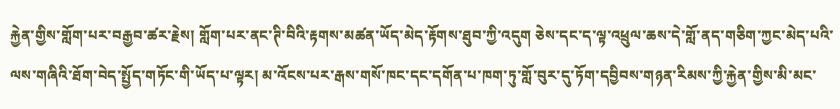རྐྱེན་གྱིས་གློག་པར་བརྒྱབ་ཚར་རྗེས། གློག་པར་ནང་ཊི་བིའི་རྟགས་མཚན་ཡོད་མེད་རྟོགས་ཐུབ་ཀྱི་འདུག ཅེས་དང་ད་ལྟ་འཕྲུལ་ཆས་དེ་གློ་ནད་གཅིག་ཀྱང་མེད་པའི་ལས་གཞིའི་ཐོག་བེད་སྤྱོད་གཏོང་གི་ཡོད་པ་ལྟར། མ་འོངས་པར་རྒས་གསོ་ཁང་དང་དགོན་པ་ཁག་ཏུ་གློ་བུར་དུ་ཏོག་དབྱིབས་གཉན་རིམས་ཀྱི་རྐྱེན་གྱིས་མི་མང་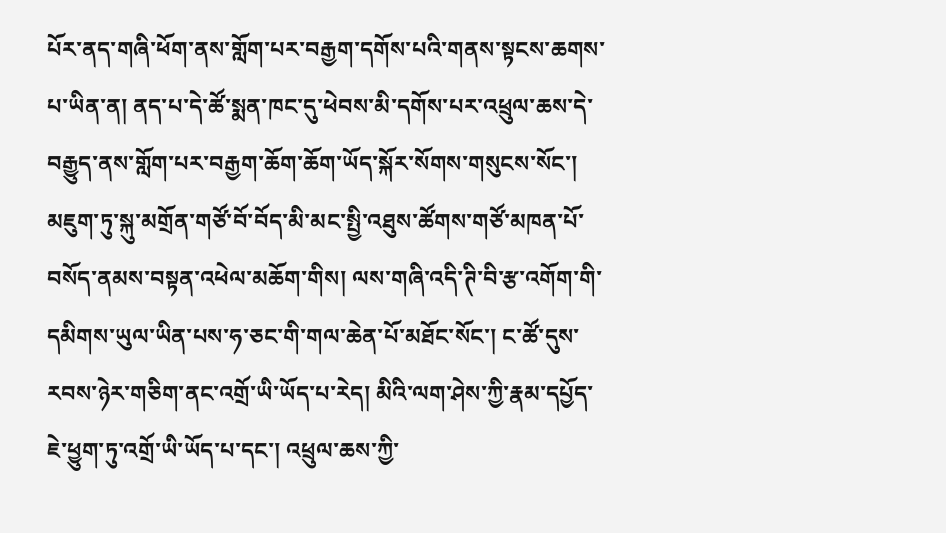པོར་ནད་གཞི་ཕོག་ནས་གློག་པར་བརྒྱག་དགོས་པའི་གནས་སྟངས་ཆགས་པ་ཡིན་ན། ནད་པ་དེ་ཚོ་སྨན་ཁང་དུ་ཕེབས་མི་དགོས་པར་འཕྲུལ་ཆས་དེ་བརྒྱུད་ནས་གློག་པར་བརྒྱག་ཆོག་ཆོག་ཡོད་སྐོར་སོགས་གསུངས་སོང་།
མཇུག་ཏུ་སྐུ་མགྲོན་གཙོ་བོ་བོད་མི་མང་སྤྱི་འཐུས་ཚོགས་གཙོ་མཁན་པོ་བསོད་ནམས་བསྟན་འཕེལ་མཆོག་གིས། ལས་གཞི་འདི་ཊི་བི་རྩ་འགོག་གི་དམིགས་ཡུལ་ཡིན་པས་ཧ་ཅང་གི་གལ་ཆེན་པོ་མཐོང་སོང་། ང་ཚོ་དུས་རབས་ཉེར་གཅིག་ནང་འགྲོ་ཡི་ཡོད་པ་རེད། མིའི་ལག་ཤེས་ཀྱི་རྣམ་དཔྱོད་ཇེ་ཕྱུག་ཏུ་འགྲོ་ཡི་ཡོད་པ་དང་། འཕྲུལ་ཆས་ཀྱི་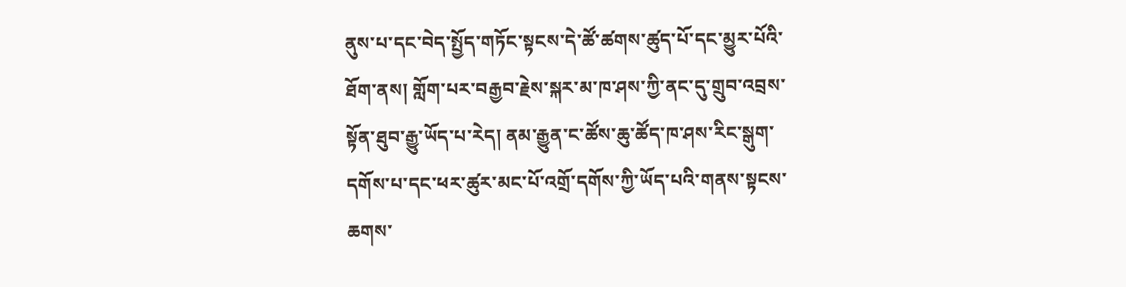ནུས་པ་དང་བེད་སྤྱོད་གཏོང་སྟངས་དེ་ཚོ་ཚགས་ཚུད་པོ་དང་མྱུར་པོའི་ཐོག་ནས། གློག་པར་བརྒྱབ་རྗེས་སྐར་མ་ཁ་ཤས་ཀྱི་ནང་དུ་གྲུབ་འབྲས་སྟོན་ཐུབ་རྒྱུ་ཡོད་པ་རེད། ནམ་རྒྱུན་ང་ཚོས་ཆུ་ཚོད་ཁ་ཤས་རིང་སྒུག་དགོས་པ་དང་ཕར་ཚུར་མང་པོ་འགྲོ་དགོས་ཀྱི་ཡོད་པའི་གནས་སྟངས་ཆགས་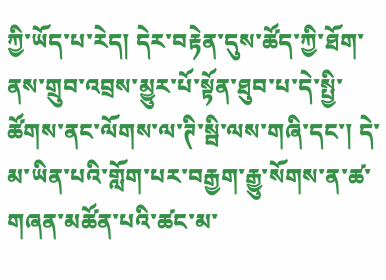ཀྱི་ཡོད་པ་རེད། དེར་བརྟེན་དུས་ཚོད་ཀྱི་ཐོག་ནས་གྲུབ་འབྲས་མྱུར་པོ་སྟོན་ཐུབ་པ་དེ་སྤྱི་ཚོགས་ནང་ལོགས་ལ་ཊི་སྦི་ལས་གཞི་དང་། དེ་མ་ཡིན་པའི་གློག་པར་བརྒྱག་རྒྱུ་སོགས་ན་ཚ་གཞན་མཚོན་པའི་ཚང་མ་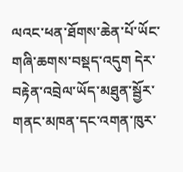ལའང་ཕན་ཐོགས་ཆེན་པོ་ཡོང་གཞི་ཆགས་བསྡད་འདུག དེར་བརྟེན་འབྲེལ་ཡོད་མཐུན་སྦྱོར་གནང་མཁན་དང་འགན་ཁུར་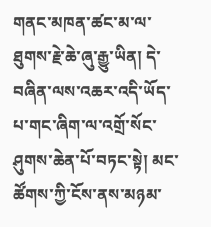གནང་མཁན་ཚང་མ་ལ་ཐུགས་རྗེ་ཆེ་ཞུ་རྒྱུ་ཡིན། དེ་བཞིན་ལས་འཆར་འདི་ཡོད་པ་གང་ཞིག་ལ་འགྲོ་སོང་ཤུགས་ཆེན་པོ་བཏང་སྟེ། མང་ཚོགས་ཀྱི་ངོས་ནས་མཉམ་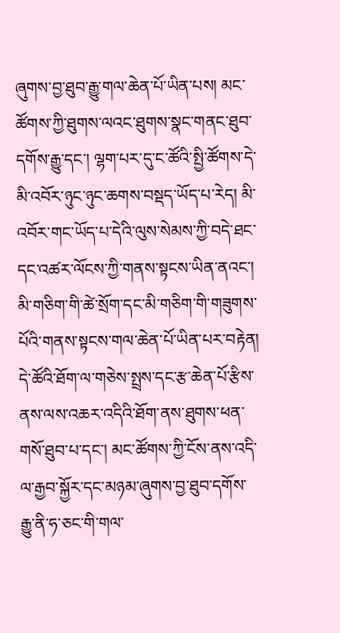ཞུགས་བྱ་ཐུབ་རྒྱུ་གལ་ཆེན་པོ་ཡིན་པས། མང་ཚོགས་ཀྱི་ཐུགས་ལའང་ཐུགས་སྣང་གནང་ཐུབ་དགོས་རྒྱུ་དང་། ལྷག་པར་དུ་ང་ཚོའི་སྤྱི་ཚོགས་དེ་མི་འབོར་ཉུང་ཉུང་ཆགས་བསྡད་ཡོད་པ་རེད། མི་འབོར་གང་ཡོད་པ་དེའི་ལུས་སེམས་ཀྱི་བདེ་ཐང་དང་འཚར་ལོངས་ཀྱི་གནས་སྟངས་ཡིན་ནའང་། མི་གཅིག་གི་ཚེ་སྲོག་དང་མི་གཅིག་གི་གཟུགས་པོའི་གནས་སྟངས་གལ་ཆེན་པོ་ཡིན་པར་བརྟེན། དེ་ཚོའི་ཐོག་ལ་གཅེས་སྤྲས་དང་རྩ་ཆེན་པོ་རྩིས་ནས་ལས་འཆར་འདིའི་ཐོག་ནས་ཐུགས་ཕན་གསོ་ཐུབ་པ་དང་། མང་ཚོགས་ཀྱི་ངོས་ནས་འདི་ལ་རྒྱབ་སྐྱོར་དང་མཉམ་ཞུགས་བྱ་ཐུབ་དགོས་རྒྱུ་ནི་ཧ་ཅང་གི་གལ་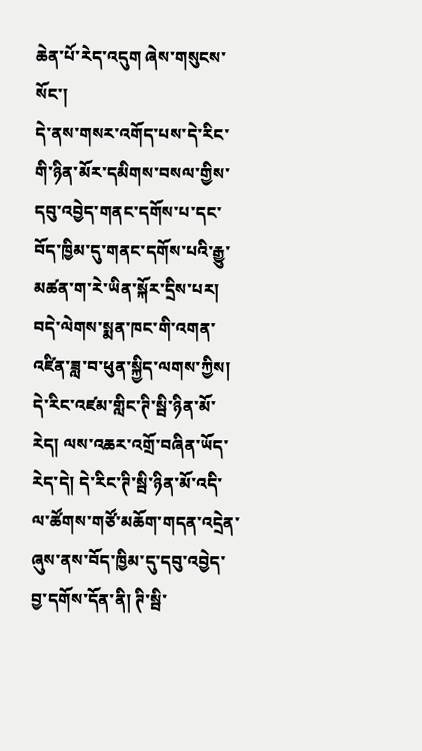ཆེན་པོ་རེད་འདུག ཞེས་གསུངས་སོང་།
དེ་ནས་གསར་འགོད་པས་དེ་རིང་གི་ཉིན་མོར་དམིགས་བསལ་གྱིས་དབུ་འབྱེད་གནང་དགོས་པ་དང་བོད་ཁྱིམ་དུ་གནང་དགོས་པའི་རྒྱུ་མཚན་ག་རེ་ཡིན་སྐོར་དྲིས་པར། བདེ་ལེགས་སྨན་ཁང་གི་འགན་འཛིན་ཟླ་བ་ཕུན་སྐྱིད་ལགས་ཀྱིས། དེ་རིང་འཛམ་གླིང་ཊི་སྦི་ཉིན་མོ་རེད། ལས་འཆར་འགྲོ་བཞིན་ཡོད་རེད་དེ། དེ་རིང་ཊི་སྦི་ཉིན་མོ་འདི་ལ་ཚོགས་གཙོ་མཆོག་གདན་འདྲེན་ཞུས་ནས་བོད་ཁྱིམ་དུ་དབུ་འབྱེད་བྱ་དགོས་དོན་ནི། ཊི་སྦི་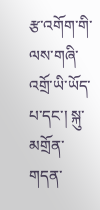རྩ་འགོག་གི་ལས་གཞི་འགྲོ་ཡི་ཡོད་པ་དང་། སྐུ་མགྲོན་གདན་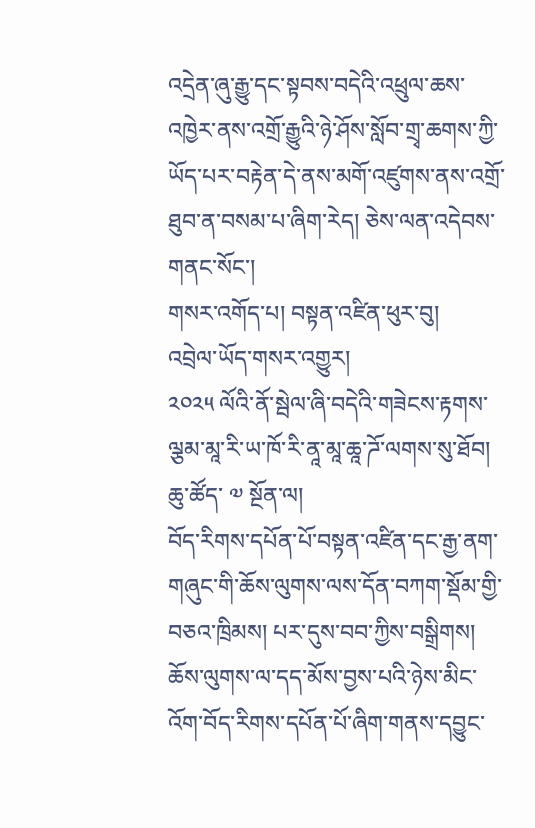འདྲེན་ཞུ་རྒྱུ་དང་སྟབས་བདེའི་འཕྲུལ་ཆས་འཁྱེར་ནས་འགྲོ་རྒྱུའི་ཉེ་ཤོས་སློབ་གྲྭ་ཆགས་ཀྱི་ཡོད་པར་བརྟེན་དེ་ནས་མགོ་འཛུགས་ནས་འགྲོ་ཐུབ་ན་བསམ་པ་ཞིག་རེད། ཅེས་ལན་འདེབས་གནང་སོང་།
གསར་འགོད་པ། བསྟན་འཛིན་ཕུར་བུ།
འབྲེལ་ཡོད་གསར་འགྱུར།
༢༠༢༥ ལོའི་ནོ་སྦེལ་ཞི་བདེའི་གཟེངས་རྟགས་ལྕམ་མཱ་རི་ཡ་ཁོ་རི་ནཱ་མཱ་ཆཱ་ཌོ་ལགས་སུ་ཐོབ།
ཆུ་ཚོད་ ༧ སྔོན་ལ།
བོད་རིགས་དཔོན་པོ་བསྟན་འཛིན་དང་རྒྱ་ནག་གཞུང་གི་ཆོས་ལུགས་ལས་དོན་བཀག་སྡོམ་གྱི་བཅའ་ཁྲིམས། པར་དུས་བབ་ཀྱིས་བསྒྲིགས།
ཆོས་ལུགས་ལ་དད་མོས་བྱས་པའི་ཉེས་མིང་འོག་བོད་རིགས་དཔོན་པོ་ཞིག་གནས་དབྱུང་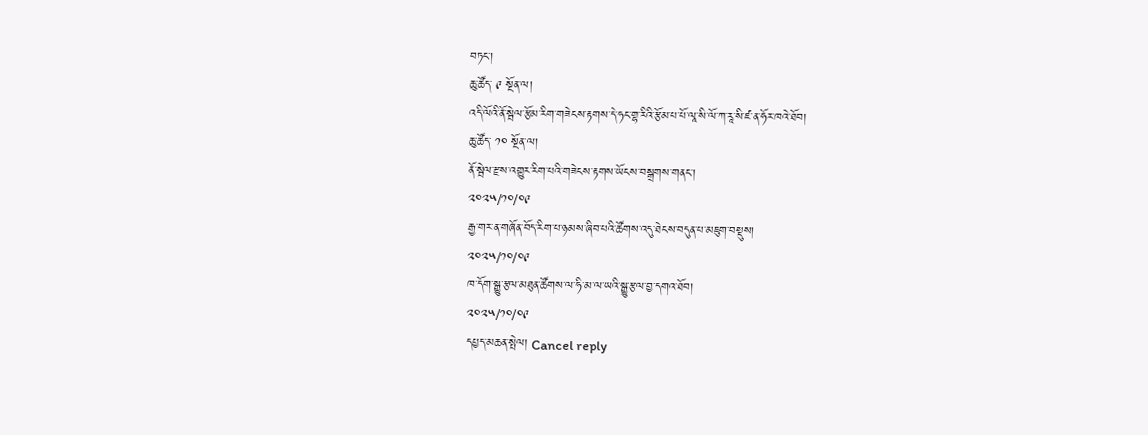བཏང་།
ཆུ་ཚོད་ ༩ སྔོན་ལ།
འདི་ལོའི་ནོ་སྦེལ་རྩོམ་རིག་གཟེངས་རྟགས་དེ་ཧང་གྷ་རིའི་རྩོམ་པ་པོ་ལཱ་སི་ལོ་ཀ་རཱ་སི་ཛ་ན་ཧོར་ཁའེ་ཐོབ།
ཆུ་ཚོད་ ༡༠ སྔོན་ལ།
ནོ་སྦེལ་རྫས་འགྱུར་རིག་པའི་གཟེངས་རྟགས་ཡོངས་བསྒྲགས་གནང་།
༢༠༢༥/༡༠/༠༩
རྒྱ་གར་ན་གཞོན་བོད་རིག་པ་ཉམས་ཞིབ་པའི་ཚོགས་འདུ་ཐེངས་བདུན་པ་མཇུག་བསྡུས།
༢༠༢༥/༡༠/༠༩
ཁ་དོག་སྒྱུ་རྩལ་མཐུན་ཚོགས་ལ་ཧི་མ་ལ་ཡའི་སྒྱུ་རྩལ་བྱ་དགའ་ཐོབ།
༢༠༢༥/༡༠/༠༩
དཔྱད་མཆན་སྤེལ། Cancel reply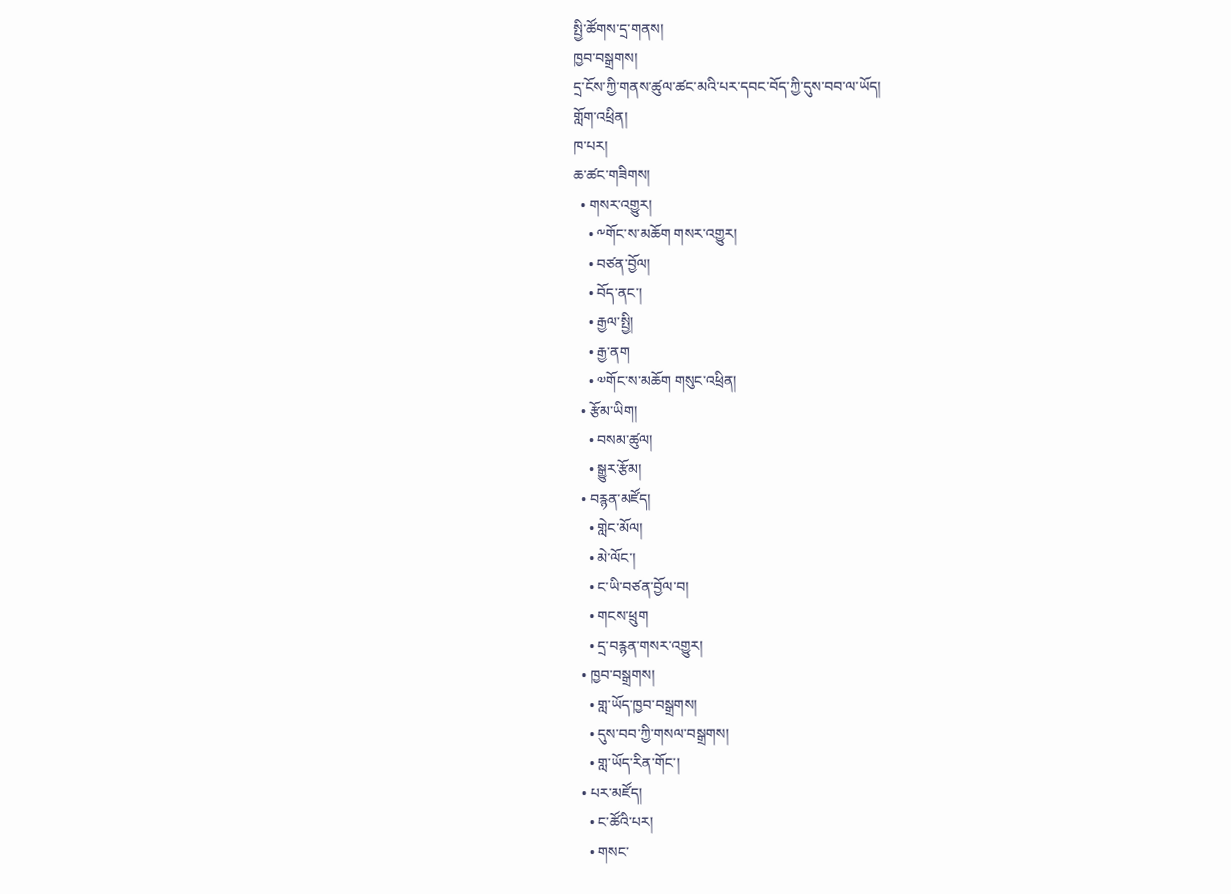སྤྱི་ཚོགས་དྲ་གནས།
ཁྱབ་བསྒྲགས།
དྲ་ངོས་ཀྱི་གནས་ཚུལ་ཚང་མའི་པར་དབང་བོད་ཀྱི་དུས་བབ་ལ་ཡོད།
གློག་འཕྲིན།
ཁ་པར།
ཆ་ཚང་གཟིགས།
  • གསར་འགྱུར།
    • ༸གོང་ས་མཆོག གསར་འགྱུར།
    • བཙན་བྱོལ།
    • བོད་ནང་།
    • རྒྱལ་སྤྱི།
    • རྒྱ་ནག
    • ༧གོང་ས་མཆོག གསུང་འཕྲིན།
  • རྩོམ་ཡིག།
    • བསམ་ཚུལ།
    • སྒྱུར་རྩོམ།
  • བརྙན་མཛོད།
    • གླེང་མོལ།
    • མེ་ལོང་།
    • ང་ཡི་བཙན་བྱོལ་བ།
    • གངས་ཕྲུག
    • དྲ་བརྙན་གསར་འགྱུར།
  • ཁྱབ་བསྒྲགས།
    • གླ་ཡོད་ཁྱབ་བསྒྲགས།
    • དུས་བབ་ཀྱི་གསལ་བསྒྲགས།
    • གླ་ཡོད་རིན་གོང་།
  • པར་མཛོད།
    • ང་ཚོའི་པར།
    • གསང་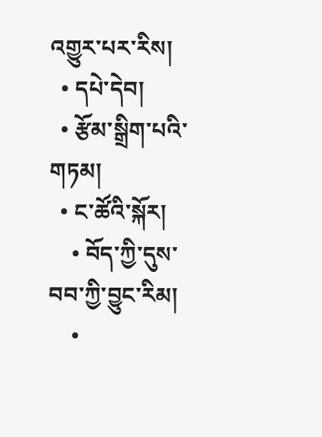འགྱུར་པར་རིས།
  • དཔེ་དེབ།
  • རྩོམ་སྒྲིག་པའི་གཏམ།
  • ང་ཚོའི་སྐོར།
    • བོད་ཀྱི་དུས་བབ་ཀྱི་བྱུང་རིམ།
    •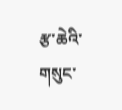རྩ་ཆེའི་གསུང་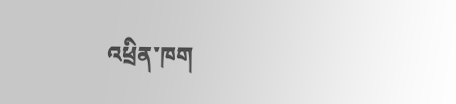འཕྲིན་ཁག